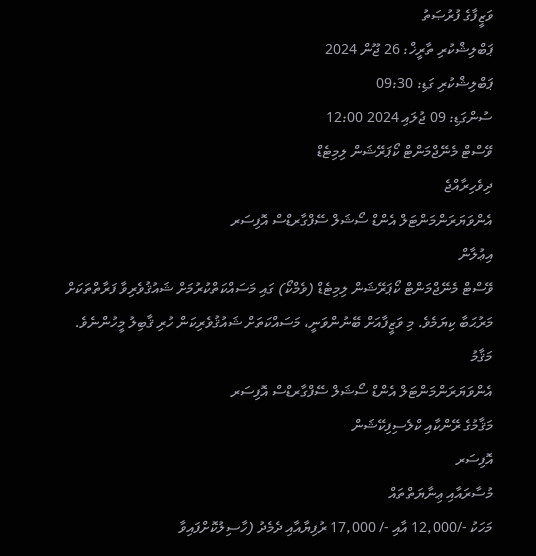ވަޒީފާގެ ފުރުޞަތު
ޕަބްލިޝްކުރި ތާރީޚް: 26 ޖޫން 2024
ޕަބްލިޝްކުރި ގަޑި: 09:30
ސުންގަޑި: 09 ޖުލައި 2024 12:00
ވޭސްޓް މެނޭޖްމަންޓް ކޯޕަރޭޝަން ލިމިޓެޑް
ދިވެހިރާއްޖެ
އެންވަޔަރަންމަންޓަލް އެންޑް ސޯޝަލް ސޭފްގާރޑްސް އޮފިސަރ
އިޢުލާން
ވޭސްޓް މެނޭޖްމަންޓް ކޯޕަރޭޝަން ލިމިޓެޑް (ވެމްކޯ) ގައި މަސައްކަތްކުރުމަށް ޝައުޤުވެރިވާ ފަރާތްތަކަށް މަރުޙަބާ ކިޔަމެވެ. މި ވަޒީފާއަށް ބޭނުންވަނީ، މަސައްކަތަށް ޝައުޤުވެރިކަން ހުރި ޤާބިލު މީހުންނެވެ.
މަޤާމު
އެންވަޔަރަންމަންޓަލް އެންޑް ސޯޝަލް ސޭފްގާރޑްސް އޮފިސަރ
މަޤާމުގެ ރޭންކާއި ކްލެސިފިކޭޝަން
އޮފިސަރ
މުސާރައާއި ޢިނާޔަތްތައް
މަހަކު -/12,000 އާއި -/ 17,000 ރުފިޔާއާއި ދެމެދު (ހާސިލުކޮށްފައިވާ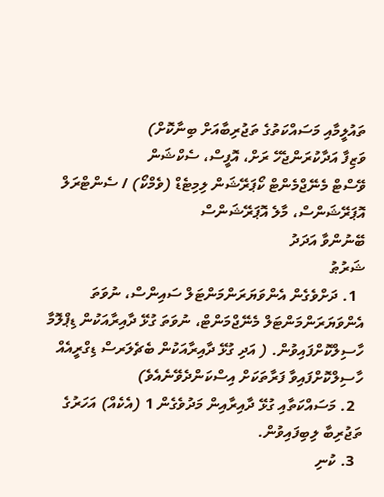ތައުލީމާއި މަސައްކަތުގެ ތަޖުރިބާއަށް ބިނާކޮށް)
ވަޒިފާ އަދާކުރަންޖެހޭ ރަށް، އޮފީސް، ސެކްޝަން
ވޭސްޓް މެނޭޖްމެންޓް ކޯޕަރޭޝަން ލިމިޓެޑް (ވެމްކޯ) / ސެންޓްރަލް އޮޕަރޭޝަންސް، މާލެ އޮޕަރޭޝަންސް
ބޭނުންވާ އަދަދު
ޝަރުޠު
  1. ދަށްވެގެން އެންވަޔަރަންމަންޓަލް ސައިންސް، ނުވަތަ އެންވަޔަރަންމަންޓަލް މެނޭޖްމަންޓް، ނުވަތަ ގުޅޭ ދާއިރާއަކުން ޑިޕްލޮމާ  ހާސިލްކޮށްފައިވުން. ( އަދި ގުޅޭ ދާއިރާއަކުން ބެޗެލަރސް ޑިގްރީއެއް ހާސިލްކޮށްފައިވާ ފަރާތަކަށް އިސްކަންދެވޭނެއެވެ)
  2. މަސައްކަތާއި ގުޅޭ ދާއިރާއިން މަދުވެގެން 1 (އެކެއް) އަހަރުގެ ތަޖުރިބާ ލިބިފައިވުން.
  3. ކުނި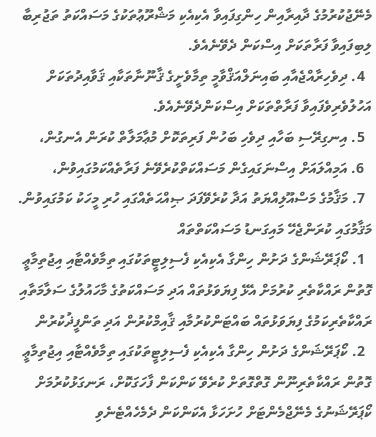މެނޭޖުކުރުމުގެ ދާއިރާއިން ހިންގިފައިވާ އެކިއެކި މަޝްރޫޢުތަކުގެ މަސައްކަތު ތަޖުރިބާ ލިބިފައިވާ ފަރާތަކަށް އިސްކަން ދެވޭނެއެވެ.
  4. ދިވެހިރާއްޖެއާއި ބައިނަލްއަޤްވާމީ ތިމާވެށީގެ ޤާނޫނާތަކާއި ޤަވާއިދުތަކަށް އަހުލުވެރިވެފައިވާ ފަރާތްތަކަށް އިސްކަންދެވޭނެއެވެ.
  5. އިނގިރޭސި ބަހާއި ދިވެހި ބަހުން ފަރިތަކޮށް މުޢާމަލާތް ކުރަން އެނގުން،
  6. އަމިއްލައަށް އިސްނަގައިގެން މަސައްކަތްކުރެވޭނެ ފަރާތެއްކަމުގައިވުން،
  7. މަޤާމުގެ މަސްއޫލިއްޔަތު އަދާ ކުރެވޭފަދަ ޞިއްޙަތެއްގައި ހުރި މީހަކު ކަމުގައިވުން.
މަޤާމުގައި ކުރަންޖެހޭ މައިގަނޑު މަސައްކަތްތައް
  1. ކޯޕަރޭޝަންގެ ދަށުން ހިންގާ އެކިއެކި ފެސިލިޓީތަކުގައި ތިމާވެއްޓާއި އިޖުތިމާޢީ ގޮތުން ރައްކާތެރި ކުރުމަށް އެޅޭ ފިޔަވަޅުތައް އަދި މަސައްކަތުގެ މާހައުލުގެ ސަލާމަތާއި ރައްކާތެރިކަމުގެ ފިޔަވަޅުތައް ބައްޓަންކުރުމާއި ޤާއިމްކުރުން އަދި ތަންފީޛުކުރުން
  2. ކޯޕަރޭޝަންގެ ދަށުން ހިންގާ އެކިއެކި ފެސިލިޓީތަކުގައި ތިމާވެއްޓާއި އިޖުތިމާޢީ ގޮތުން ރައްކާތެރިނޫން ގޮތްގޮތަށް ކުރެވޭ ކަންކަން ފާހަގަކޮށް، ރަނގަޅުކުރުމަށް ކޯޕަރޭޝަނުގެ މެނޭޖްމެންޓަށް ހުށަހަޅާ އެކަންކަން ދެމެހެއްޓެނެވި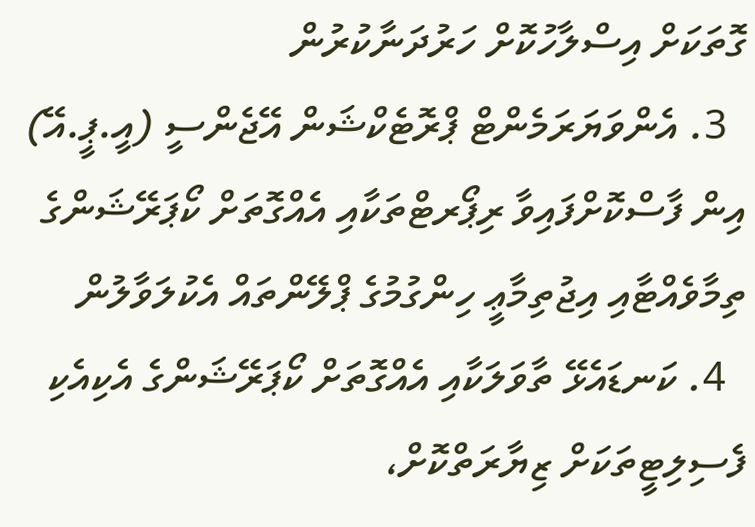ގޮތަކަށް އިސްލާހުކޮށް ހަރުދަނާކުރުން
  3. އެންވަޔަރަމެންޓް ޕްރޮޓެކްޝަން އޭޖެންސީ (އީ.ޕީ.އޭ) އިން ފާސްކޮށްފައިވާ ރިޕޯރޓްތަކާއި އެއްގޮތަށް ކޯޕަރޭޝަންގެ ތިމާވެއްޓާއި އިޖުތިމާޢީ ހިންގުމުގެ ޕްލޭންތައް އެކުލަވާލުން
  4. ކަނޑައެޅޭ ތާވަލަކާއި އެއްގޮތަށް ކޯޕަރޭޝަންގެ އެކިއެކި ފެސިލިޓީތަކަށް ޒިޔާރަތްކޮށް،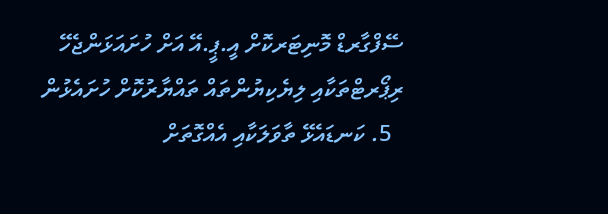ސޭފްގާރޑް މޮނިޓަރކޮށް އީ.ޕީ.އޭ އަށް ހުށައަޅަންޖެހޭ ރިޕޯރޓްތަކާއި ލިޔެކިޔުންތައް ތައްޔާރުކޮށް ހުށައެޅުން
  5. ކަނޑައެޅޭ ތާވަލަކާއި އެއްގޮތަށް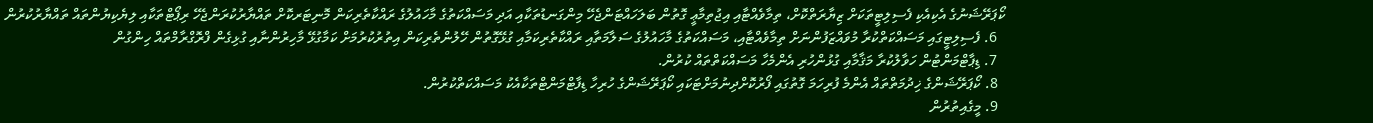ކޯޕަރޭޝަނުގެ އެކިއެކި ފެސިލިޓީތަކަށް ޒިޔާރަތްކޮށް، ތިމާވެއްޓާއި އިޖުތިމާޢީ ގޮތުން ބަލަހައްޓަންޖެހޭ މިންގަނޑުތަކާއި އަދި މަސައްކަތުގެ މާހައުލުގެ ރައްކާތެރިކަން މޮނިޓަރކޮށް ތައްޔާރުކުރަންޖެހޭ ރިޕޯޓްތަކާއި ލިޔެކިޔުންތައް ތައްޔާރުކުރުން
  6. ފެސިލިޓީގައި މަސައްކަތްކުރާ މުވައްޒަފުންނަށް ތިމާވެއްޓާއި، މަސައްކަތުގެ މާހައުލުގެ ސަލާމަތާއި ރައްކާތެރިކަމާއި ގުޅޭގޮތުން ހޭލުންތެރިކަން އިތުރުކުރުމަށް ކަމާގުޅޭ މާހިރުންނާއި ގުޅިގެން ފްރޮގްރާމްތައް ހިންގުން
  7. ޑިޕާޓްމަންޓުން ހަވާލުކުރާ މަޤާމާއި ގުޅުންހުރި އެންމެހާ މަސައްކަތްތައް ކުރުން.
  8. ކޯޕަރޭޝަންގެ ޚިދުމަތްތައް އެންމެ ފުރިހަމަ ގޮތުގައި ފޯރުކޮށްދިނުމަށްޓަކައި ކޯޕަރޭޝަންގެ ހުރިހާ ޑިފާޓްމަންޓްތަކާއެކު މަސައްކަތްކުރުން.
  9. މީގެއިތުރުން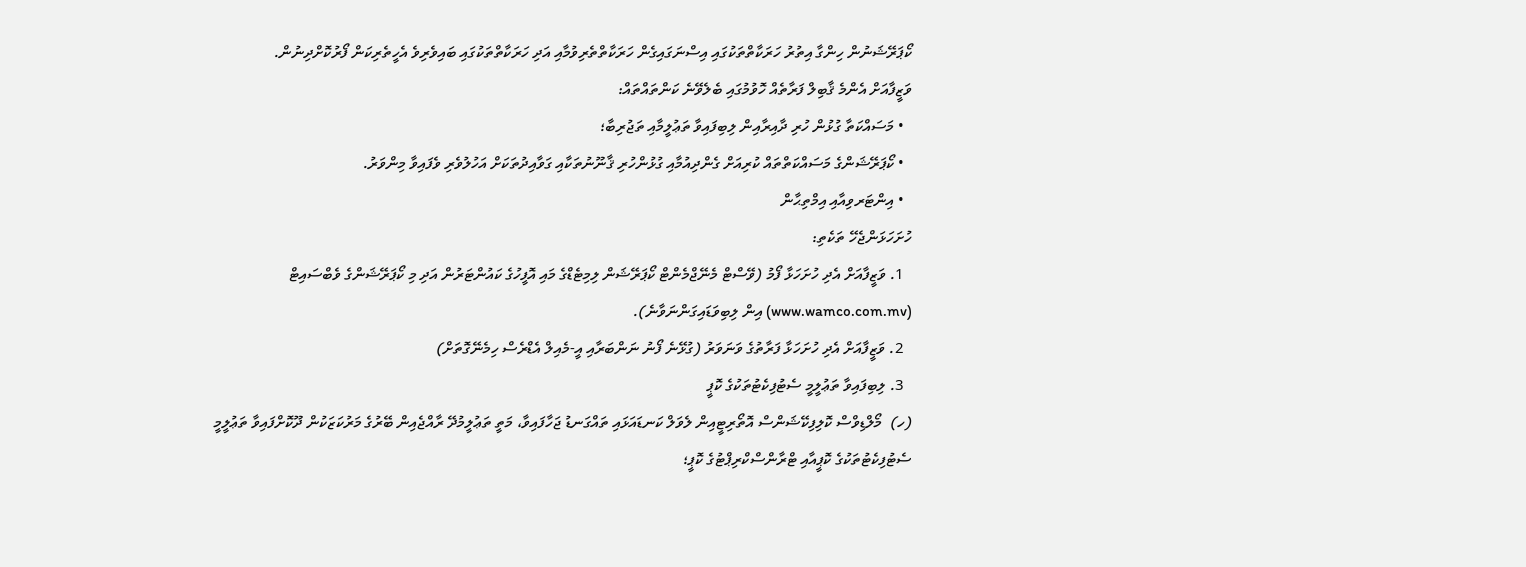ކޯޕަރޭޝަނުން ހިންގާ އިތުރު ހަރަކާތްތަކުގައި އިސްނަގައިގެން ހަރަކާތްތެރިވުމާއި އަދި ހަރަކާތްތަކުގައި ބައިވެރިވެ އެހީތެރިކަން ފޯރުކޮށްދިނުން.
ވަޒީފާއަށް އެންމެ ޤާބިލް ފަރާތެއް ހޮވުމުގައި ބެލެވޭނެ ކަންތައްތައް:
  • މަސައްކަތާ ގުޅުން ހުރި ދާއިރާއިން ލިބިފައިވާ ތަޢުލީމާއި ތަޖުރިބާ؛
  • ކޯޕަރޭޝަންގެ މަސައްކަތްތައް ކުރިއަށް ގެންދިއުމާއި ގުޅުންހުރި ޤާނޫނުތަކާއި ގަވާއިދުތަކަށް އަހުލުވެރި ވެފައިވާ މިންވަރު.
  • އިންޓަރވިއާއި އިމްތިޙާން
ހުށަހަޅަންޖެހޭ ތަކެތި:
  1. ވަޒީފާއަށް އެދި ހުށަހަޅާ ފޯމު (ވޭސްޓް މެނޭޖްމެންޓް ކޯޕަރޭޝަން ލިމިޓެޑްގެ މައި އޮފީހުގެ ކައުންޓަރުން އަދި މި ކޯޕަރޭޝަންގެ ވެބްސައިޓް (www.wamco.com.mv) އިން ލިބިވަޑައިގަންނަވާނެ).
  2. ވަޒީފާއަށް އެދި ހުށަހަޅާ ފަރާތުގެ ވަނަވަރު (ގުޅޭނެ ފޯނު ނަންބަރާއި އީ-މެއިލް އެޑްރެސް ހިމެނޭގޮތަށް)
  3. ލިބިފައިވާ ތަޢުލީމީ ސެޓުފިކެޓުތަކުގެ ކޮޕީ
(ހ)  މޯލްޑިވްސް ކޮލިފިކޭޝަންސް އޮތޯރިޓީއިން ލެވަލް ކަނޑައަޅައި ތައްގަނޑު ޖަހާފައިވާ، މަތީ ތަޢުލީމުދޭ ރާއްޖެއިން ބޭރުގެ މަރުކަޒަކުން ދޫކޮށްފައިވާ ތަޢުލީމީ ސެޓުފިކެޓުތަކުގެ ކޮޕީއާއި ޓްރާންސްކްރިޕްޓުގެ ކޮޕީ؛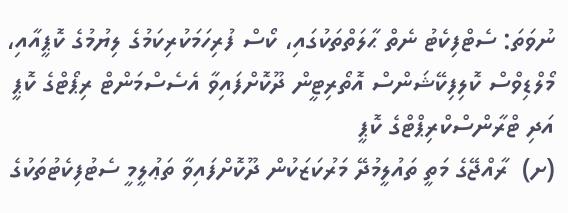ނުވަތަ: ސެޓްފިކެޓު ނެތް ޙާލަތްތަކުގައި، ކޯސް ފުރިހަމަކުރިކަމުގެ ލިޔުމުގެ ކޮޕީއާއި، މޯލްޑިވްސް ކޮލިފިކޭޝަންސް އޮތޯރިޓީން ދޫކޮށްފައިވާ އެސެސްމަންޓް ރިޕޯޓްގެ ކޮޕީ އަދި ޓްރާންސްކްރިޕްޓްގެ ކޮޕީ
(ށ)  ރާއްޖޭގެ މަތީ ތައުލީމުދޭ މަރުކަޒަކުން ދޫކޮށްފައިވާ ތަޢުލީމީ ސެޓުފިކެޓުތަކުގެ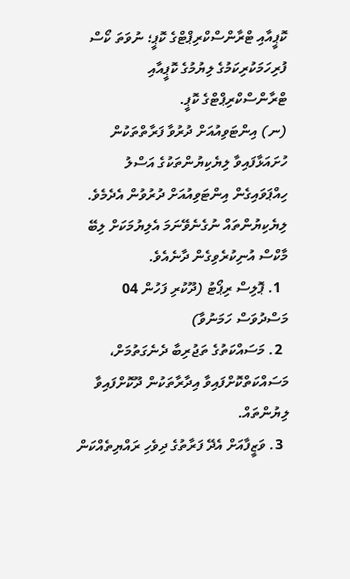ކޮޕީއާއި ޓްރާންސްކްރިޕްޓްގެ ކޮޕީ؛ ނުވަތަ ކޯސް ފުރިހަމަކުރިކަމުގެ ލިޔުމުގެ ކޮޕީއާއި ޓްރާންސްކްރިޕްޓްގެ ކޮޕީ.
(ނ) އިންޓަވިއުއަށް ދުރުވާ ފަރާތްތަކުން ހުށައަޅާފައިވާ ލިޔެކިޔުންތަކުގެ އަސްލު ހިއްޕަވައިގެން އިންޓަވިއުއަށް ދުރުވުން އެދެމެވެ. ލިޔެކިޔުންތައް ނުގެނެވޭނަމަ އެލިޔުމަކަށް ލިބޭ މާކްސް އުނިކުރެވިގެން ދާނެއެވެ.
  1. ޕޮލިސް ރިޕޯޓު (ދޫކުރި ފަހުން 04 މަސްދުވަސް ހަމަނުވާ)
  2. މަސައްކަތުގެ ތަޖުރިބާ ދެނެގަތުމަށް، މަސައްކަތްކޮށްފައިވާ އިދާރާތަކުން ދޫކޮށްފައިވާ ލިޔުންތައް.
  3. ވަޒީފާއަށް އެދޭ ފަރާތުގެ ދިވެހި ރައްޔިތެއްކަން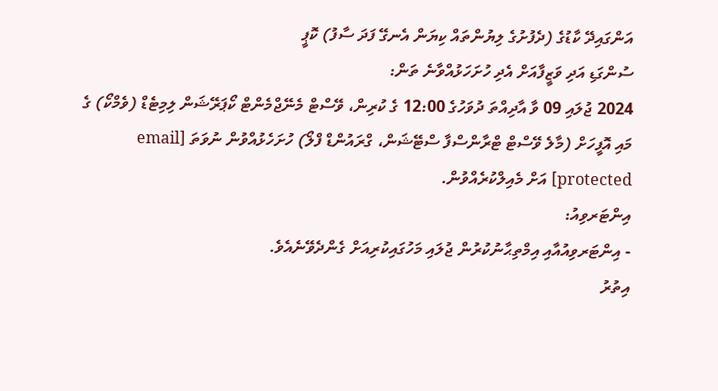އަންގައިދޭ ކާޑުގެ (ދެފުށުގެ ލިޔުންތައް ކިޔަން އެނގޭ ފަދަ ސާފު) ކޮޕީ
ސުންގަޑި އަދި ވަޒީފާއަށް އެދި ހުށަހަޅުއްވާނެ ތަން:
2024 ޖުލައި 09 ވާ އާދިއްތަ ދުވަހުގެ 12:00 ގެ ކުރިން، ވޭސްޓް މެނޭޖްމެންޓް ކޯޕަރޭޝަން ލިމިޓެޑް (ވެމްކޯ) ގެ މައި އޮފީހަށް (މާލެ ވޭސްޓް ޓްރާންސްފާ ސްޓޭޝަން، ގްރައުންޑް ފްލޯ) ހުށަހެޅުއްވުން ނުވަތަ [email protected] އަށް މެއިލްކުރެއްވުން.
އިންޓަރވިއު:
- އިންޓަރވިއުއާއި އިމްތިޙާނުކުރުން ޖުލައި މަހުގައިކުރިއަށް ގެންދެވޭނެއެވެ.
އިތުރު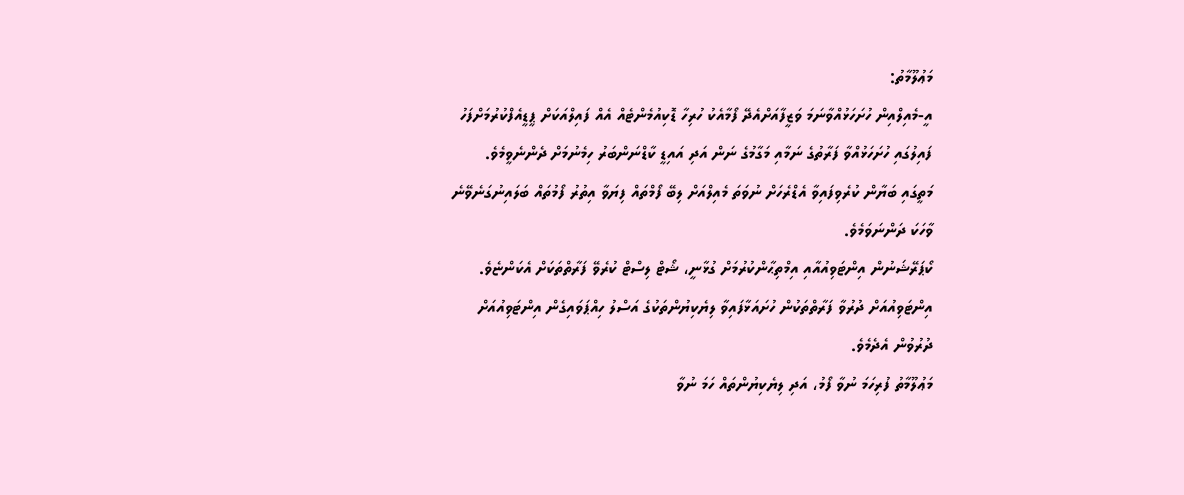މަޢުލޫމާތު:
އީ-މެއިލްއިން ހުށަހަޅުއްވާނަމަ ވަޒީފާއަށްއެދޭ ފޯމާއެކު ހުރިހާ ޑޮކިއުމެންޓެއް އެއް ފައިލްއަކަށް ޕީޑީއެފްކުރުމަށްފަހު ފައިލުގައި ހުށަހަޅުއްވާ ފަރާތުގެ ނަމާއި މަގާމުގެ ނަން އަދި އައިޑީ ކާޑްނަންބަރު ހިމެނުމަށް ދެންނެވީމެވެ.
މަތީގައި ބަޔާން ކުރެވިފައިވާ އެޑްރެހަށް ނުވަތަ މެއިލްއަށް ލިބޭ ފޯމްތައް ފިޔަވާ އިތުރު ފޯމުތައް ބަލައިނުގަނެވޭނެ ވާހަކަ ދަންނަވަމެވެ.
ކޯޕަރޭޝަނުން އިންޓަވިއުއާއި އިމްތިޙާންކުރުމަށް ގުޅާނީ، ޝޯޓް ލިސްޓް ކުރެވޭ ފަރާތްތަކަށް އެކަންޏެވެ.
އިންޓަވިއުއަށް ދުރުވާ ފަރާތްތަކުން ހުށައަޅާފައިވާ ލިޔެކިޔުންތަކުގެ އަސްލު ހިއްޕަވައިގެން އިންޓަވިއުއަށް ދުރުވުން އެދެމެވެ.
މަޢުލޫމާތު ފުރިހަމަ ނުވާ ފޯމު، އަދި ލިޔެކިޔުންތައް ހަމަ ނުވާ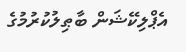އެޕްލިކޭޝަން ބާޠިލުކުރުމުގެ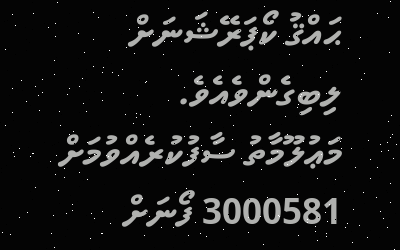ޙައްޤު ކޯޕަރޭޝަނަށް ލިބިގެންވެއެވެ.
މަޢުލޫމާތު ސާފުކުރެއްވުމަށް 3000581 ފޯނަށް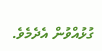ގުޅުއްވުން އެދެމެވެ.